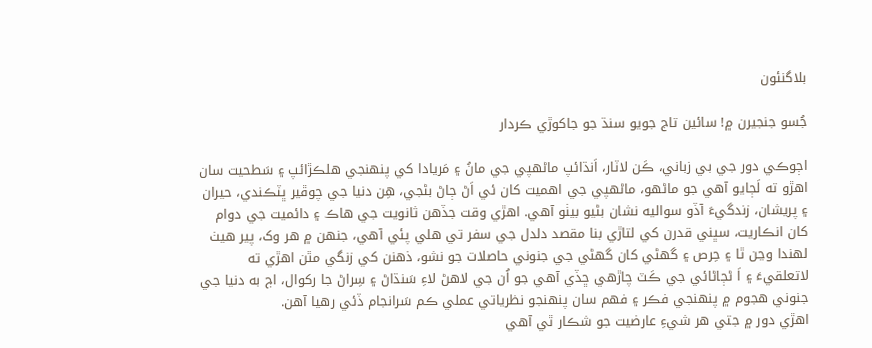بلاگنئون

جُسو جنجيرن ۾! سائين تاج جويو سنڌ جو جاکوڙي ڪردار

اڄوڪي دور جي بي زباني، ڪَن لاٽار، اَنڌائپ ماڻهپي جي مانُ ۽ مَريادا کي پنهنجي هلڪڙائپ ۽ سَطحيت سان اهڙو ته لَڄايو آهي جو ماڻهو، ماڻهپي جي اهميت کان ئي اَڻ ڄاڻ بڻجي، هِن دنيا جي چوڦير ڀٽڪندي، حيران ۽ پريشان، زندگيءَ آڏو سواليه نشان بڻيو بيٺو آهي. اهڙي وقت جڏهن ثانويت جي هاڪ ۽ دائميت جي دوام کان انڪاريت، سڀني قدرن کي لتاڙي بنا مقصد دلدل جي سفر تي هلي پئي آهي، جنهن ۾ هر وک، پير هيٺ لهندا وڃن ٿا ۽ حِرص ۽ گهڻي کان گهڻي جي جنوني حاصلات جو نشو، ذهنن کي زنگي مٿن اهڙي ته لاتعلقيءَ ۽ اَ ڻڄاڻائي جي ڪَٽ چاڙهي ڇڏي آهي جو اُن جي لاهڻ لاءِ سَنڌاڻ ۽ سِراڻ جا رکوال، اڄ به دنيا جي جنوني هجوم ۾ پنهنجي فڪر ۽ فهم سان پنهنجو نظرياتي عملي ڪم سَرانجام ڏئي رهيا آهن.
اهڙي دور ۾ جتي هر شيءِ عارضيت جو شڪار ٿي آهي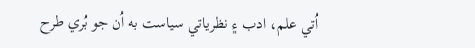اُتي علم، ادب ۽ نظرياتي سياست به اُن جو بُري طرح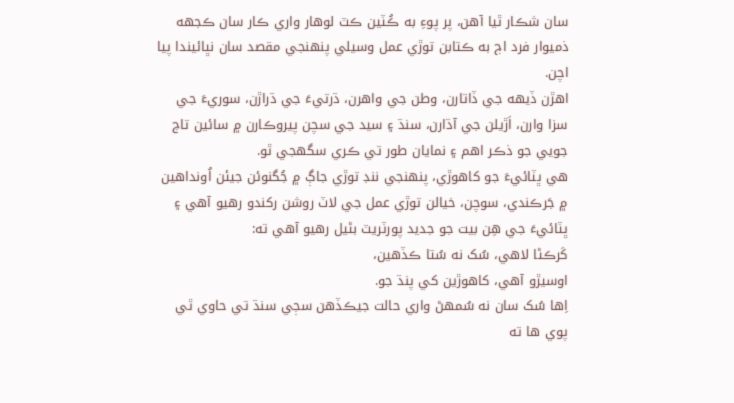سان شڪار ٿيا آهن، پر پوءِ به ڪُٽين ڪٽ لوهار واري ڪار سان ڪجهه ذميوار فرد اڄ به ڪتابن توڙي عمل وسيلي پنهنجي مقصد سان نڀائيندا پيا اچن.
اهڙن ڏيهه جي ڏاتارن، وطن جي واهرن، ڌرتيءَ جي ڌراڙن، سوريءَ جي سزا وارن، اَڙيلن جي آڌارن، سنڌ ۽ سيد جي سچن پيروڪارن ۾ سائين تاج جويي جو ذڪر اهم ۽ نمايان طور تي ڪري سگهجي ٿو.
هي ڀٽائيءَ جو کاهوڙي، پنهنجي ننڊ توڙي جاڳ ۾ جُگنوئن جيئن اُونداھين ۾ جَرڪندي، سوچن، خيالن توڙي عمل جي لاٽ روشن رکندو رهيو آهي ۽ ڀٽائيءَ جي هِن بيت جو جديد پورٽريٽ بڻيل رهيو آهي ته:
کَرڪڻا لاهي، سُک نه سُتا ڪڏهين،
اوسيڙو آهي، کاهوڙين کي پنڌ جو.
اِها سُک سان نه سُمهڻ واري حالت جيڪڏهن سڄي سنڌ تي حاوي ٿي پوي ها ته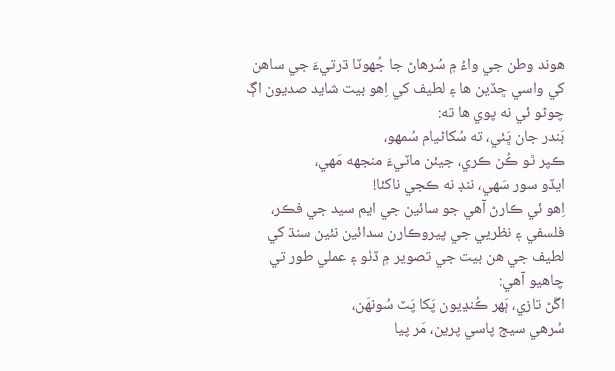هوند وطن جي واءُ ۾ سُرهاڻ جا جُهوٽا ڌرتيءَ جي ساهن کي واسي ڇڏين ها ۽ لطيف کي اِهو بيت شايد صديون اڳ چوڻو ئي نه پوي ها ته:
بَندر جان ڀَئي، ته سُکاڻيام سُمهو،
ڪپر ٿو ڪُن ڪري، جيئن ماٽيءَ منجهه مَهي،
ايڏو سور سَهي، ننڊ نه ڪجي ناکئا!
اِهو ئي ڪارڻ آهي جو سائين جي ايم سيد جي فڪر، فلسفي ۽ نظريي جي پيروڪارن سدائين نئين سنڌ کي لطيف جي هن بيت جي تصوير ۾ ڏٺو ۽ عملي طور تي چاهيو آهي:
اڱڻ تازي، ٻَهر ڪُنڍيون پَکا پَٽ سُونهَن،
سُرهي سيج پاسي پرين، مَر پيا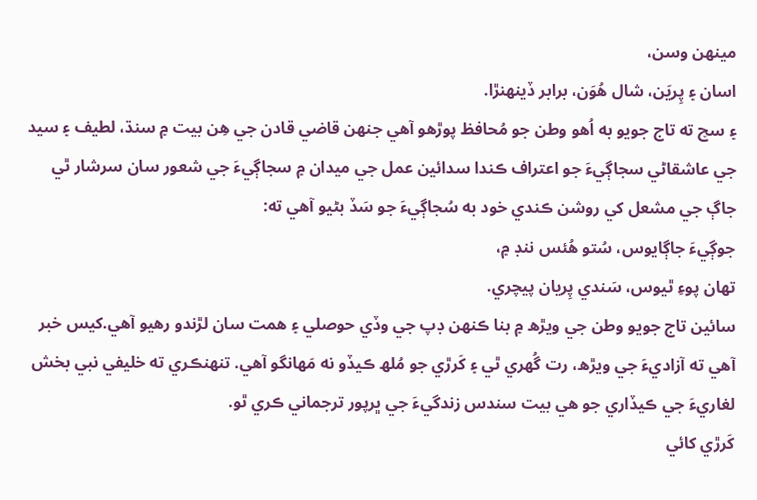مينهن وسن،
اسان ۽ پِريَن، شال هُوَن، برابر ڏينهنڙا.
۽ سچ ته تاج جويو به اُهو وطن جو مُحافظ پوڙهو آهي جنهن قاضي قادن جي هِن بيت ۾ سنڌ، لطيف ۽ سيد جي عاشقاڻي سجاڳيءَ جو اعتراف ڪندا سدائين عمل جي ميدان ۾ سجاڳيءَ جي شعور سان سرشار ٿي جاڳ جي مشعل کي روشن ڪندي خود به سُجاڳيءَ جو سَڏ بڻيو آهي ته:
جوڳيءَ جاڳايوس، سُتو هُئس ننڊ ۾،
تهان پوءِ ٿيوس، سَندي پِريان پيچري.
سائين تاج جويو وطن جي ويڙھ ۾ بنا ڪنهن ڊپ جي وڏي حوصلي ۽ همت سان لڙندو رهيو آهي.کيس خبر آهي ته آزاديءَ جي ويڙھ، رت گُهري ٿي ۽ کَرڙي جو مُلھ ڪيڏو نه مَهانگو آهي. تنهنڪري ته خليفي نبي بخش لغاريءَ جي ڪيڏاري جو هي بيت سندس زندگيءَ جي ڀرپور ترجماني ڪري ٿو.
کَرڙي کائي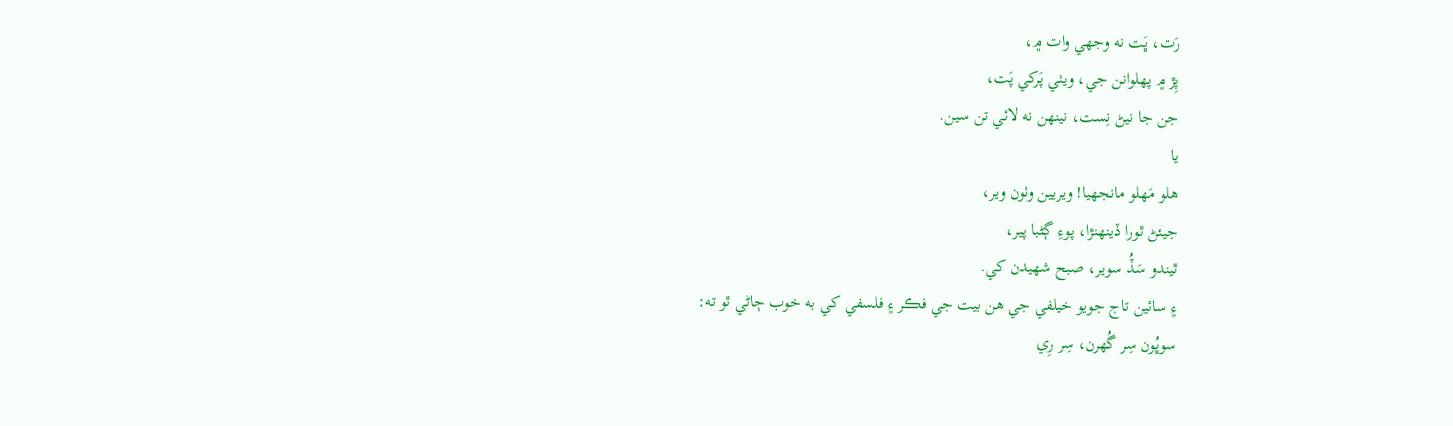رَت، ڀَت نه وجهي وات ۾،
پِڙ ۾ پهلوانن جي، ويٺي پَرکي پَت،
جن جا نيڻ نِست، نينهن نه لائي تن سين.
يا
هلو مَهلو مانجهيا! ويريين وٺون وير،
جيئڻ ٿورا ڏينهنڙا، پوءِ ڳڻبا پير،
ٿيندو سَڏُ سوير، صبح شهيدن کي.
۽ سائين تاج جويو خيلفي جي هن بيت جي فڪر ۽ فلسفي کي به خوب ڄاڻي ٿو ته:
سوڀُون سِر گُهرن، سِر رِي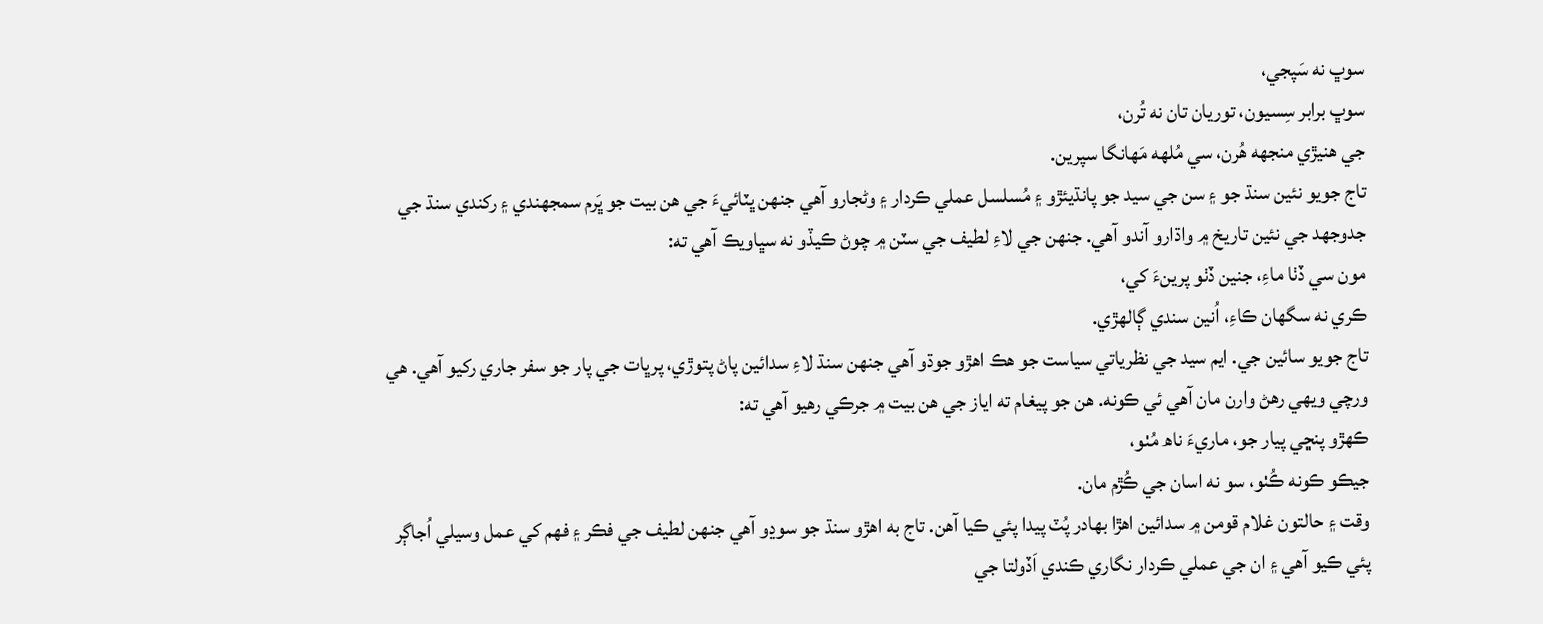سوڀ نه سَپجي،
سوڀ برابر سِسيون، توريان تان نه تُرن،
جي هنيڙي منجهه هُرن، سي مُلهه مَهانگا سپرين.
تاج جويو نئين سنڌ جو ۽ سن جي سيد جو پانڌيئڙو ۽ مُسلسل عملي ڪردار ۽ وڻجارو آهي جنهن ڀٽائيءَ جي هن بيت جو ڀَرم سمجهندي ۽ رکندي سنڌ جي جدوجهد جي نئين تاريخ ۾ واڌارو آندو آهي. جنهن جي لاءِ لطيف جي سٽن ۾ چوڻ ڪيڏو نه سڀاويڪ آهي ته:
مون سي ڏٺا ماءِ، جنين ڏٺو پرينءَ کي،
ڪري نه سگهان ڪاءِ، اُنين سندي ڳالهڙي.
تاج جويو سائين جي. ايم سيد جي نظرياتي سياست جو هڪ اهڙو جوڌو آهي جنهن سنڌ لاءِ سدائين پاڻ پتوڙي، پرڀات جي پار جو سفر جاري رکيو آهي. هي ورچي ويهي رهڻ وارن مان آهي ئي ڪونه. هن جو پيغام ته اياز جي هن بيت ۾ جرڪي رهيو آهي ته:
ڪهڙو پنڇي پيار جو، ماريءَ ناھ مُٺو،
جيڪو ڪونه ڪُٺو، سو نه اسان جي ڪُڙم مان.
وقت ۽ حالتون غلام قومن ۾ سدائين اهڙا بهادر پُٽ پيدا پئي ڪيا آهن. تاج به اهڙو سنڌ جو سوڍو آهي جنهن لطيف جي فڪر ۽ فهم کي عمل وسيلي اُجاڳر پئي ڪيو آهي ۽ ان جي عملي ڪردار نگاري ڪندي اَڏولتا جي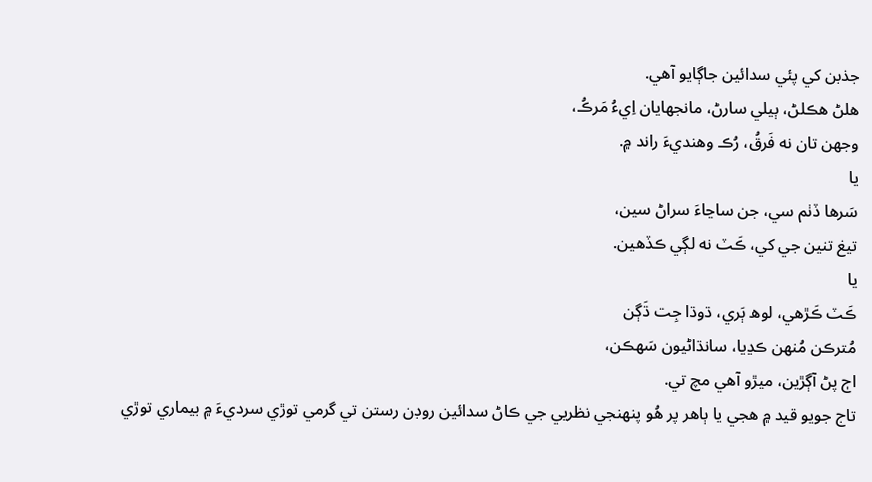جذبن کي پئي سدائين جاڳايو آهي.
هلڻ هڪلڻ، ٻيلي سارڻ، مانجهايان اِيءُ مَرڪُ،
وجهن تان نه فَرقُ، رُڪ وهنديءَ راند ۾.
يا
سَرها ڏٺم سي، جن ساڃاءَ سراڻ سين،
تيغ تنين جي کي، ڪَٽ نه لڳي ڪڏهين.
يا
ڪَٽ ڪَڙهي، لوھ ٻَري، ڌوڌا جِت ڌَڳن
مُترڪن مُنهن ڪڍيا، سانڌاڻيون سَهڪن،
اڄ پڻ آڳڙين، ميڙو آهي مچ تي.
تاج جويو قيد ۾ هجي يا ٻاهر پر هُو پنهنجي نظريي جي ڪاڻ سدائين روڊن رستن تي گرمي توڙي سرديءَ ۾ بيماري توڙي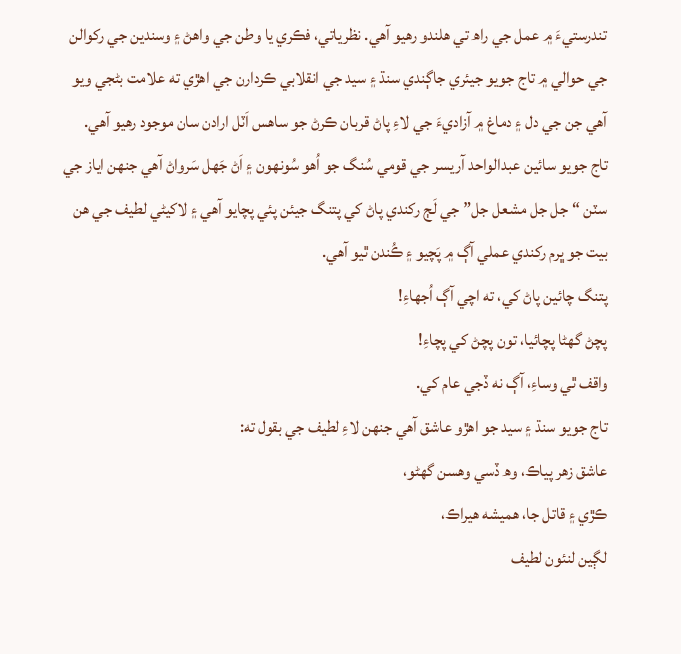تندرستيءَ ۾ عمل جي راھ تي هلندو رهيو آهي. نظرياتي، فڪري يا وطن جي واهڻ ۽ وسندين جي رکوالن جي حوالي ۾ تاج جويو جيئري جاڳندي سنڌ ۽ سيد جي انقلابي ڪردارن جي اهڙي ته علامت بڻجي ويو آهي جن جي دل ۽ دماغ ۾ آزاديءَ جي لاءِ پاڻ قربان ڪرڻ جو ساهس اَٽل ارادن سان موجود رهيو آهي.
تاج جويو سائين عبدالواحد آريسر جي قومي سُنگ جو اُهو سُونهون ۽ اَڻ جَهل سَرواڻ آهي جنهن اياز جي سٽن “جل جل مشعل جل” جي لَڄ رکندي پاڻ کي پتنگ جيئن پئي پچايو آهي ۽ لاکيڻي لطيف جي هن بيت جو ڀرم رکندي عملي آڳ ۾ پَچيو ۽ ڪُندن ٿيو آهي.
پتنگ چائين پاڻ کي، ته اچي آڳ اُجهاءِ!
پچڻ گهڻا پچائيا، تون پچڻ کي پچاءِ!
واقف ٿي وساءِ، آڳ نه ڏجي عام کي.
تاج جويو سنڌ ۽ سيد جو اهڙو عاشق آهي جنهن لاءِ لطيف جي بقول ته:
عاشق زهر پياڪ، وھ ڏسي وهسن گهڻو،
ڪڙي ۽ قاتل جا، هميشه هيراڪ،
لڳين لنئون لطيف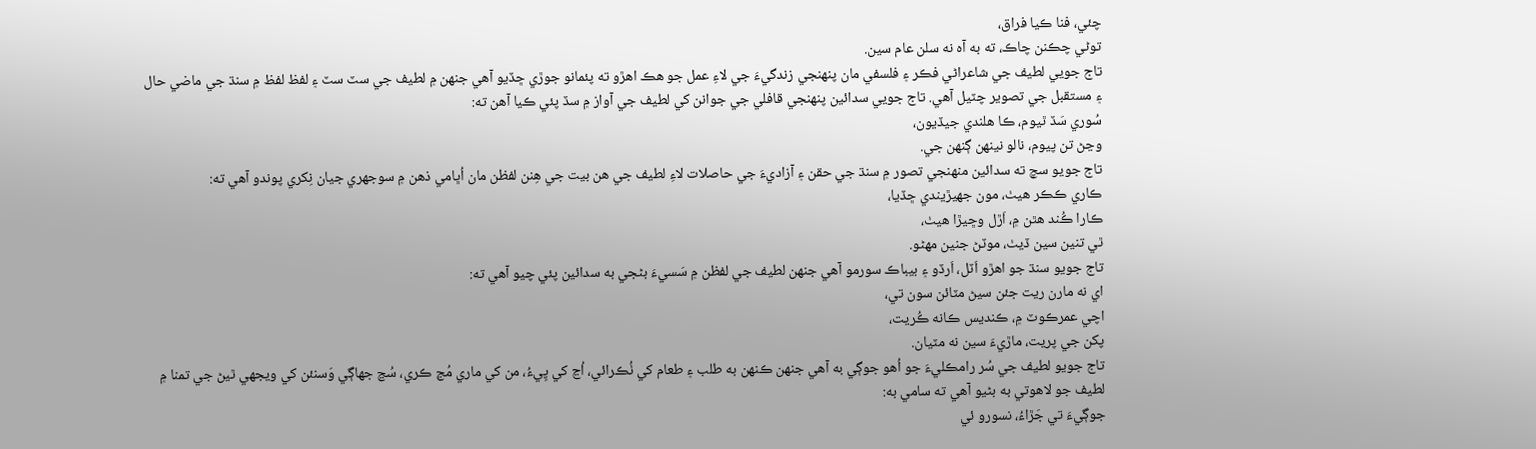چئي، فنا ڪيا فراق،
توڻي چڪنن چاڪ، ته به آه نه سلن عام سين.
تاج جويي لطيف جي شاعراڻي فڪر ۽ فلسفي مان پنهنجي زندگيءَ جي لاءِ عمل جو هڪ اهڙو ته پئمانو جوڙي ڇڏيو آهي جنهن ۾ لطيف جي سٽ سٽ ۽ لفظ لفظ ۾ سنڌ جي ماضي حال ۽ مستقبل جي تصوير چٽيل آهي. تاج جويي سدائين پنهنجي قافلي جي جوانن کي لطيف جي آواز ۾ سڏ پئي ڪيا آهن ته:
سُوري سَڏ ٿيوم، ڪا هلندي جيڏيون،
وڃڻ تن پيوم، نالو نينهن ڳنهن جي.
تاج جويو سچ ته سدائين منهنجي تصور ۾ سنڌ جي حقن ۽ آزاديءَ جي حاصلات لاءِ لطيف جي هن بيت جي هِنن لفظن مان اُڀامي ذهن ۾ سوجهري جيان نِکري پوندو آهي ته:
ڪاري ڪڪر هيٺ، مون جهيڙيندي ڇڏيا،
ڪارا ڪُند هٿن ۾، اَڙل وڇيڙا هيٺ،
ٿي تنين سين ڏيٺ، موٽڻ جنين مهڻو.
تاج جويو سنڌ جو اهڙو اَٽل، اَرڏو ۽ بيباڪ سورمو آهي جنهن لطيف جي لفظن ۾ سَسيءَ بڻجي به سدائين پئي چيو آهي ته:
اي نه مارن ريت جئن سيڻ مٽائن سون تي،
اچي عمرڪوٽ ۾، ڪنديس ڪانه ڪُريت،
پکن جي پريت، ماڙيءَ سين نه مٽيان.
تاج جويو لطيف جي سُر رامڪليءَ جو اُهو جوڳي به آهي جنهن ڪنهن به طلب ۽ طعام کي ٺُڪرائي، اُڃ کي پِيءُ، من کي ماري مُڃ ڪري، سُڃ جهاڳي وَسنئن کي ويجهي ٿيڻ جي تمنا ۾ لطيف جو لاهوتي به بڻيو آهي ته سامي به:
جوڳيءَ تي جَڙاءُ، نسورو ئي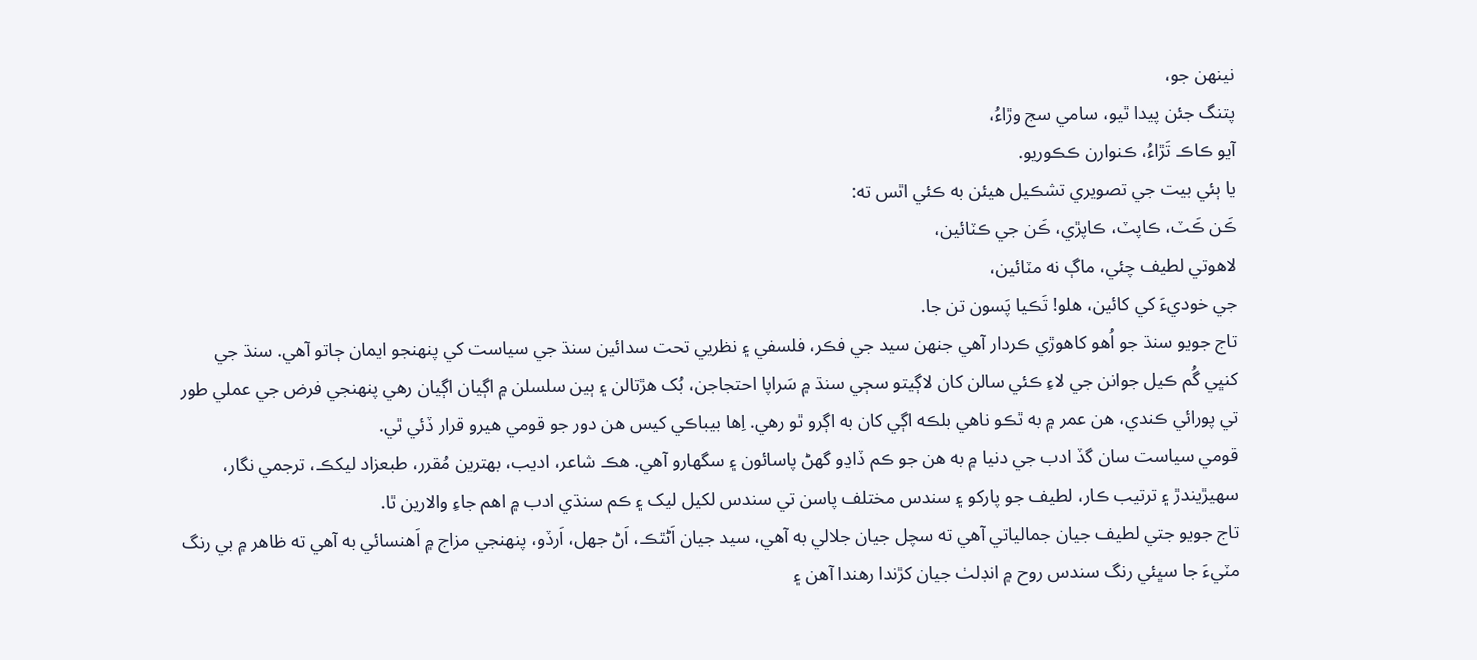نينهن جو،
پتنگ جئن پيدا ٿيو، سامي سج وڙاءُ،
آيو ڪاڪ تَڙاءُ، ڪنوارن ڪڪوريو.
يا ٻئي بيت جي تصويري تشڪيل هيئن به ڪئي اٿس ته:
ڪَن ڪَٽ، ڪاپٽ، ڪاپڙي، ڪَن جي ڪٽائين،
لاهوتي لطيف چئي، ماڳ نه مٽائين،
جي خوديءَ کي کائين، هلو! تَڪيا پَسون تن جا.
تاج جويو سنڌ جو اُهو کاهوڙي ڪردار آهي جنهن سيد جي فڪر، فلسفي ۽ نظريي تحت سدائين سنڌ جي سياست کي پنهنجو ايمان ڄاتو آهي. سنڌ جي کنڀي گُم ڪيل جوانن جي لاءِ ڪئي سالن کان لاڳيتو سڄي سنڌ ۾ سَراپا احتجاجن، بُک هڙتالن ۽ ٻين سلسلن ۾ اڳيان اڳيان رهي پنهنجي فرض جي عملي طور تي پورائي ڪندي، هن عمر ۾ به ٿڪو ناهي بلڪه اڳي کان به اڳرو ٿو رهي. اِها بيباڪي کيس هن دور جو قومي هيرو قرار ڏئي ٿي.
قومي سياست سان گڏ ادب جي دنيا ۾ به هن جو ڪم ڏاڍو گهڻ پاسائون ۽ سگهارو آهي. هڪ شاعر، اديب، بهترين مُقرر، طبعزاد ليکڪ، ترجمي نگار، سهيڙيندڙ ۽ ترتيب ڪار، لطيف جو پارکو ۽ سندس مختلف پاسن تي سندس لکيل ليک ۽ ڪم سنڌي ادب ۾ اهم جاءِ والارين ٿا.
تاج جويو جتي لطيف جيان جمالياتي آهي ته سچل جيان جلالي به آهي، سيد جيان اَڻٿڪ، اَڻ جهل، اَرڏو، پنهنجي مزاج ۾ اَهنسائي به آهي ته ظاهر ۾ بي رنگ مٽيءَ جا سڀئي رنگ سندس روح ۾ انڊلٺ جيان کڙندا رهندا آهن ۽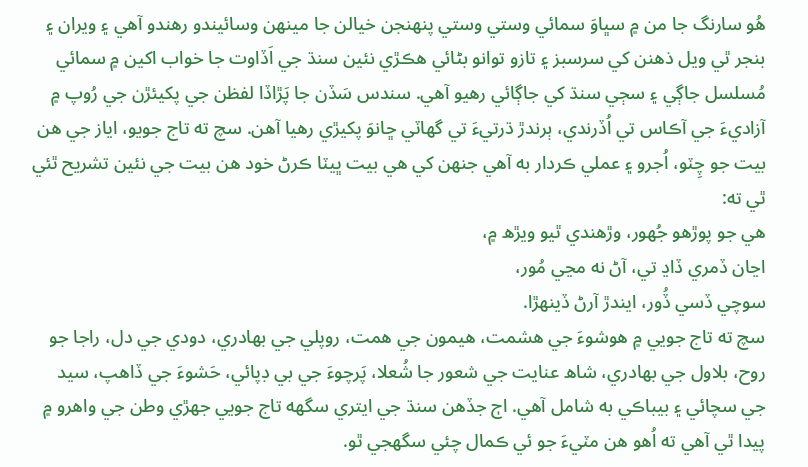هُو سارنگ جا من ۾ سڀاوَ سمائي وستي وستي پنهنجن خيالن جا مينهن وسائيندو رهندو آهي ۽ ويران ۽ بنجر ٿي ويل ذهنن کي سرسبز ۽ تازو توانو بڻائي هڪڙي نئين سنڌ جي اَڏاوت جا خواب اکين ۾ سمائي مُسلسل جاڳي ۽ سڄي سنڌ کي جاڳائي رهيو آهي. سندس سَڏن جا پَڙاڏا لفظن جي پکيئڙن جي رُوپ ۾ آزاديءَ جي آڪاس تي اُڏرندي، ٻرندڙ ڌرتيءَ تي گهاٽي ڇانوَ پکيڙي رهيا آهن. سچ ته تاج جويو، اياز جي هن بيت جو چِٽو، اُجرو ۽ عملي ڪردار به آهي جنهن کي هي بيت ڀيٽا ڪرڻ خود هن بيت جي نئين تشريح ٿئي ٿي ته:
هي جو پوڙهو جُهور، وڙهندي ٿيو ويڙھ ۾،
اڃان ڏمري ڏاڍ تي، آڻ نه مڃي مُور،
سوچي ڏسي ڏُور، ايندڙ آرڻ ڏينهڙا.
سچ ته تاج جويي ۾ هوشوءَ جي هشمت، هيمون جي همت، روپلي جي بهادري، دودي جي دل، راجا جو روح، بلاول جي بهادري، شاھ عنايت جي شعور جا شُعلا، پَرچوءَ جي بي ڊپائي، حَشوءَ جي ڏاهپ، سيد جي سچائي ۽ بيباڪي به شامل آهي. اڄ جڏهن سنڌ جي ايتري سگهه تاج جويي جهڙي وطن جي واهرو ۾ پيدا ٿي آهي ته اُهو هن مٽيءَ جو ئي ڪمال چئي سگهجي ٿو.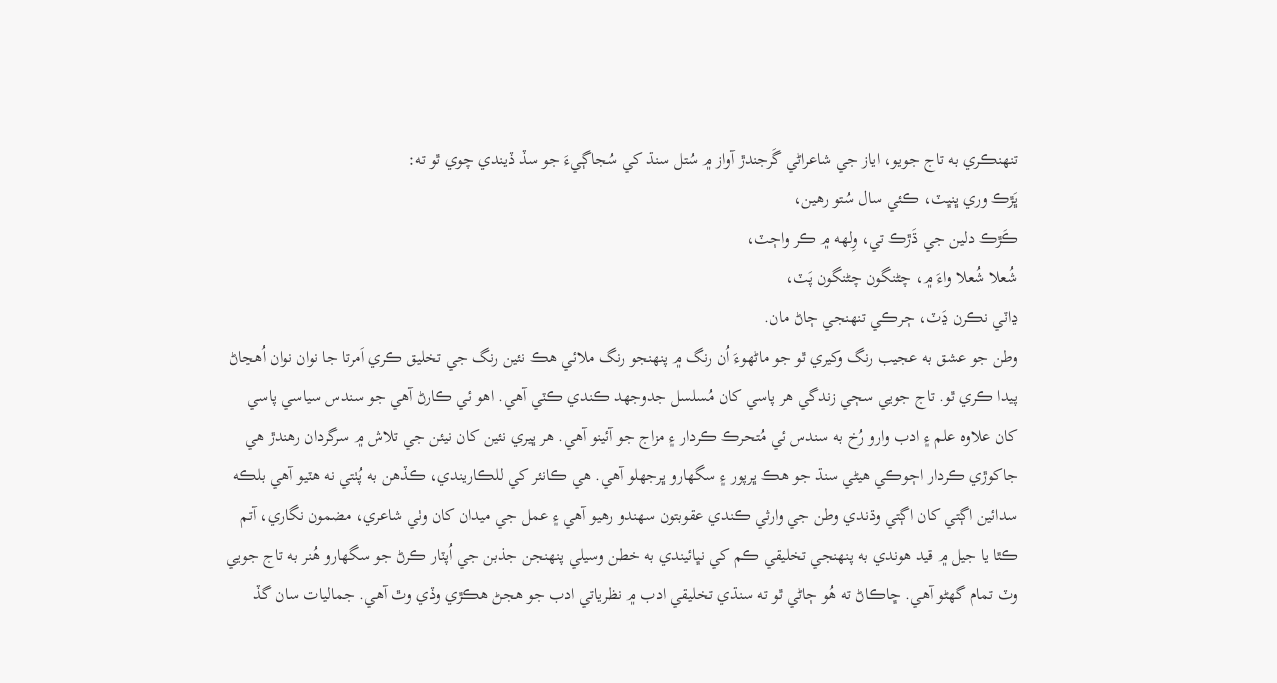تنهنڪري به تاج جويو، اياز جي شاعراڻي گَرجندڙ آواز ۾ سُتل سنڌ کي سُجاڳيءَ جو سڏ ڏيندي چوي ٿو ته:
ڀَڙڪ وري ڀنڀٽ، ڪئي سال سُتو رهين،
ڪَڙڪ دلين جي ڌَڙڪ تي، وِلهه ۾ ڪر واڄٽ،
شُعلا شُعلا واءَ ۾، چڻنگون چڻنگون پَٽ،
ڍاٽي نڪرن ڍَٽ، ڄرڪي تنهنجي ڄاڻ مان.
وطن جو عشق به عجيب رنگ وکيري ٿو جو ماڻهوءَ اُن رنگ ۾ پنهنجو رنگ ملائي هڪ نئين رنگ جي تخليق ڪري اَمرتا جا نوان نوان اُهڃاڻ پيدا ڪري ٿو. تاج جويي سڄي زندگي هر پاسي کان مُسلسل جدوجهد ڪندي ڪٽي آهي. اهو ئي ڪارڻ آهي جو سندس سياسي پاسي کان علاوه علم ۽ ادب وارو رُخ به سندس ئي مُتحرڪ ڪردار ۽ مزاج جو آئينو آهي. هر ڀيري نئين کان نيئن جي تلاش ۾ سرگردان رهندڙ هي جاکوڙي ڪردار اڄوڪي هيڻي سنڌ جو هڪ ڀرپور ۽ سگهارو ڀرجهلو آهي. هي ڪانئر کي للڪاريندي، ڪڏهن به پُٺتي نه هٽيو آهي بلڪه سدائين اڳتي کان اڳتي وڌندي وطن جي وارثي ڪندي عقوبتون سهندو رهيو آهي ۽ عمل جي ميدان کان وٺي شاعري، مضمون نگاري، آتم ڪٿا يا جيل ۾ قيد هوندي به پنهنجي تخليقي ڪم کي نڀائيندي به خطن وسيلي پنهنجن جذبن جي اُپٽار ڪرڻ جو سگهارو هُنر به تاج جويي وٽ تمام گهڻو آهي. ڇاڪاڻ ته هُو ڄاڻي ٿو ته سنڌي تخليقي ادب ۾ نظرياتي ادب جو هجڻ هڪڙي وڏي وٿ آهي. جماليات سان گڏ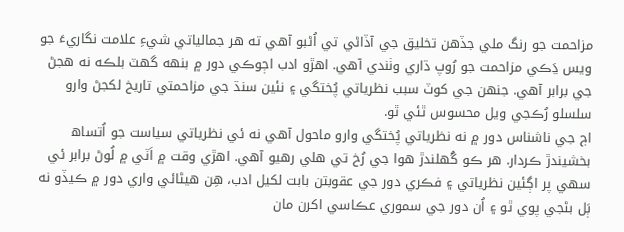مزاحمت جو رنگ ملي جڏهن تخليق جي آڏاڻي تي اُڻبو آهي ته هر جمالياتي شيءِ علامت نگاريءَ جو ويس ڍَڪي مزاحمت جو رُوپ ڌاري وٺندي آهي. اهڙو ادب اڄوڪي دور ۾ بنهه گهٽ بلڪه نه هجڻ جي برابر آهي. جنهن جي کوٽ سبب نظرياتي پُختگي ۽ نئين سنڌ جي مزاحمتي تاريخ لکجڻ وارو سلسلو رُڪجي ويل محسوس ٿئي ٿو.
اڄ جي ناشناس دور ۾ نه نظرياتي پُختگي وارو ماحول آهي نه ئي نظرياتي سياست جو اُتساھ بخشيندڙ ڪردار. هر ڪو گُهلندڙ هوا جي رُخ تي هلي رهيو آهي. اهڙي وقت ۾ اَٽي ۾ لُوڻ برابر ئي سهي پر اڳئين نظرياتي ۽ فڪري دور جي عقوبتن بابت لکيل ادب، هِن هيڻائي واري دور ۾ ڪيڏو نه ٻَل بڻجي پوي ٿو ۽ اُن دور جي سموري عڪاسي اکرن مان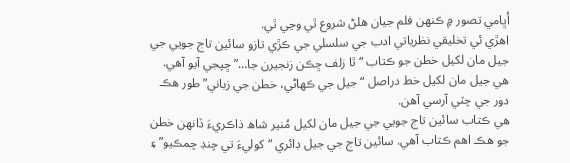اُڀامي تصور ۾ ڪنهن فلم جيان هلڻ شروع ٿي وڃي ٿي.
اهڙي ئي تخليقي نظرياتي ادب جي سلسلي جي ڪڙي تازو سائين تاج جويي جي جيل مان لکيل خطن جو ڪتاب “ٿا زلف ڇڪن زنجيرن جا…” ڇپجي آيو آهي. هي جيل مان لکيل خط دراصل “جيل جي ڪهاڻي، خطن جي زباني” طور هڪ دور جي چٽي آرسي آهن.
هي ڪتاب سائين تاج جويي جي جيل مان لکيل مُنير شاھ ذاڪريءَ ڏانهن خطن جو هڪ اهم ڪتاب آهي. سائين تاج جي جيل ڊائري “کوليءَ تي چنڊ چمڪيو” ۽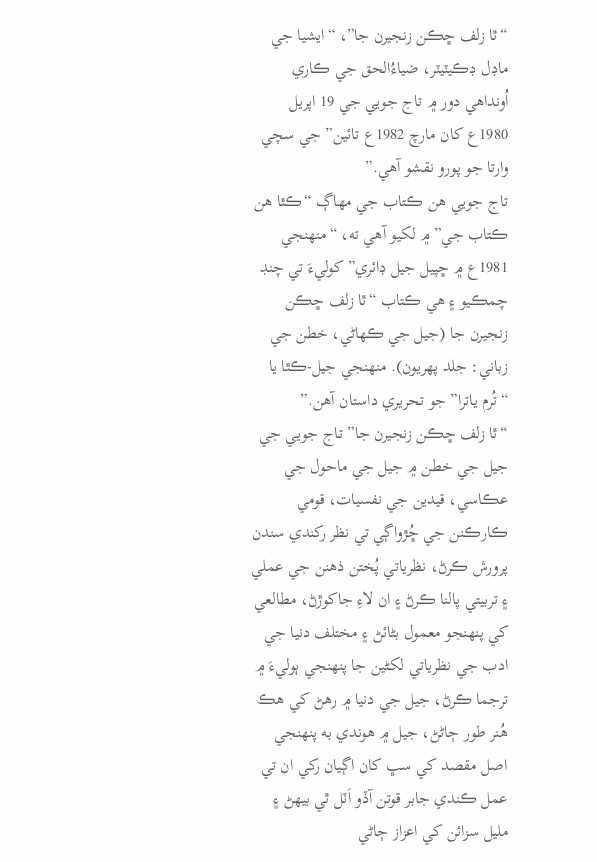“ٿا زلف ڇڪن زنجيرن جا”، “ايشيا جي ماڊل ڊڪيٽيٽر، ضياءُالحق جي ڪاري اُونداهي دور ۾ تاج جويي جي 19 اپريل 1980ع کان مارچ 1982ع تائين” جي سچي وارتا جو پورو نقشو آهي.”
تاج جويي هن ڪتاب جي مهاڳ “ڪٿا هن ڪتاب جي” ۾ لکيو آهي ته، “منهنجي 1981ع ۾ ڇپيل جيل ڊائري” کوليءَ تي چنڊ چمڪيو ۽ هي ڪتاب “ٿا زلف ڇڪن زنجيرن جا (جيل جي ڪهاڻي، خطن جي زباني: جلد پهريون). منهنجي جيل-ڪٿا يا “تُرم ياترا” جو تحريري داستان آهن.”
“ٿا زلف ڇڪن زنجيرن جا” تاج جويي جي جيل جي خطن ۾ جيل جي ماحول جي عڪاسي، قيدين جي نفسيات، قومي ڪارڪنن جي ڇُڙواڳي تي نظر رکندي سندن پرورش ڪرڻ، نظرياتي پُختن ذهنن جي عملي ۽ تربيتي پالنا ڪرڻ ۽ ان لاءِ جاکوڙڻ، مطالعي کي پنهنجو معمول بڻائڻ ۽ مختلف دنيا جي ادب جي نظرياتي لکڻين جا پنهنجي ٻوليءَ ۾ ترجما ڪرڻ، جيل جي دنيا ۾ رهڻ کي هڪ هُنر طور ڄاڻڻ، جيل ۾ هوندي به پنهنجي اصل مقصد کي سڀ کان اڳيان رکي ان تي عمل ڪندي جابر قوتن آڏو اَٽل ٿي بيهڻ ۽ مليل سزائن کي اعزاز ڄاڻي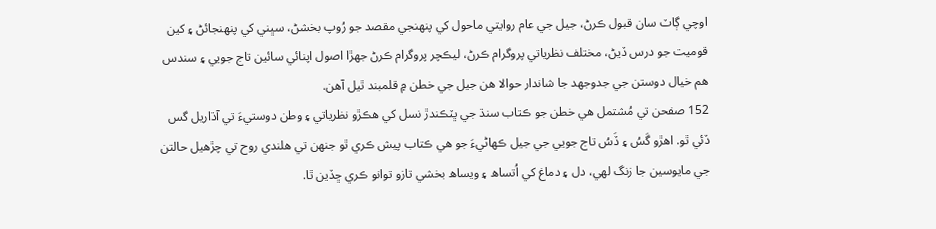اوچي ڳاٽ سان قبول ڪرڻ، جيل جي عام روايتي ماحول کي پنهنجي مقصد جو رُوپ بخشڻ، سڀني کي پنهنجائڻ ۽ کين قوميت جو درس ڏيڻ، مختلف نظرياتي پروگرام ڪرڻ، ليڪچر پروگرام ڪرڻ جهڙا اصول اپنائي سائين تاج جويي ۽ سندس هم خيال دوستن جي جدوجهد جا شاندار حوالا هن جيل جي خطن ۾ قلمبند ٿيل آهن.
152 صفحن تي مُشتمل هي خطن جو ڪتاب سنڌ جي ڀٽڪندڙ نسل کي هڪڙو نظرياتي ۽ وطن دوستيءَ تي آڌاريل گس ڏئي ٿو. اهڙو گَسُ ۽ ڏَسُ تاج جويي جي جيل ڪهاڻيءَ جو هي ڪتاب پيش ڪري ٿو جنهن تي هلندي روح تي چڙهيل حالتن جي مايوسين جا زنگ لهي، دل ۽ دماغ کي اُتساھ ۽ ويساھ بخشي تازو توانو ڪري ڇڏين ٿا.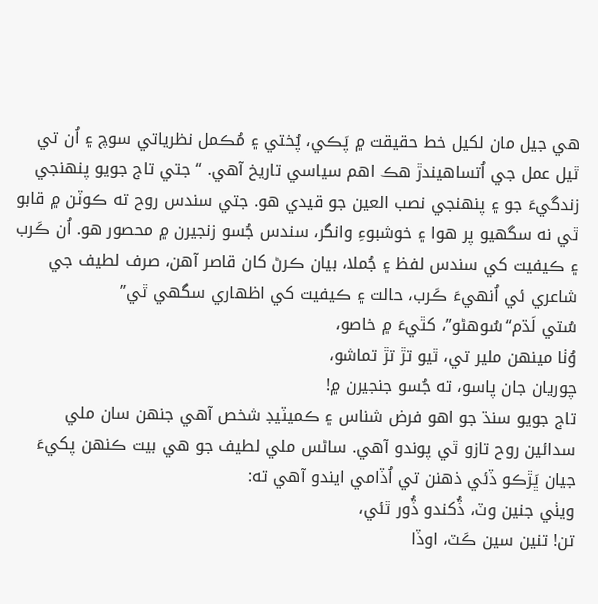هي جيل مان لکيل خط حقيقت ۾ پَڪي، پُختي ۽ مُڪمل نظرياتي سوچ ۽ اُن تي ٿيل عمل جي اُتساهيندڙ هڪ اهم سياسي تاريخ آهي. “جتي تاج جويو پنهنجي زندگيءَ جو ۽ پنهنجي نصب العين جو قيدي هو. جتي سندس روح ته ڪوٽن ۾ قابو ٿي نه سگهيو پر هوا ۽ خوشبوءِ وانگر، سندس جُسو زنجيرن ۾ محصور هو. اُن ڪَرب ۽ ڪيفيت کي سندس لفظ ۽ جُملا، بيان ڪرڻ کان قاصر آهن، صرف لطيف جي شاعري ئي اُنهيءَ ڪَرب، حالت ۽ ڪيفيت کي اظهاري سگهي ٿي”
سُتي لَڌم“سُوهڻو”، کٿيءَ ۾ خاصو،
وُٺا مينهن ملير تي، ٿيو تڙ تڙ تماشو،
چوريان جان پاسو، ته جُسو جنجيرن ۾!
تاج جويو سنڌ جو اهو فرض شناس ۽ ڪميٽيڊ شخص آهي جنهن سان ملي سدائين روح تازو ٿي پوندو آهي. ساڻس ملي لطيف جو هي بيت ڪنهن پکيءَ جيان ڀَڙڪو ڏئي ذهنن تي اُڏامي ايندو آهي ته:
ويٺي جنين وٽ، ڏُکندو ڏُور ٿئي،
تن! تنين سين ڪَٽ، اوڏا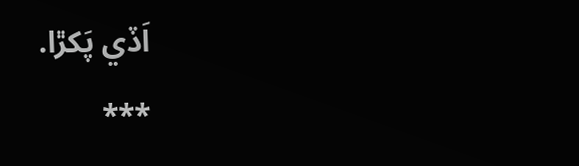اَڏي پَکڙا.
***